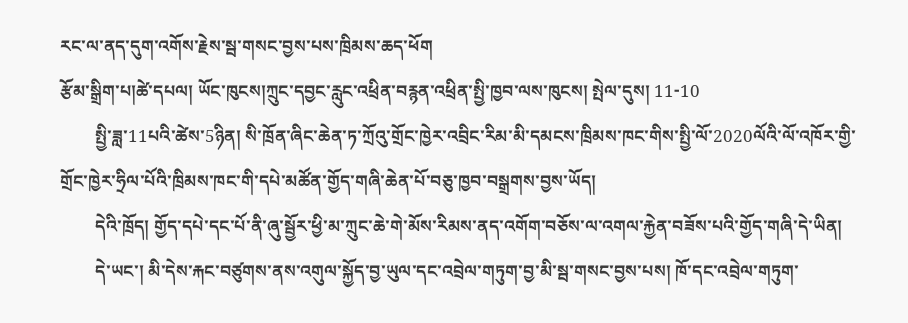རང་ལ་ནད་དུག་འགོས་རྗེས་སྦ་གསང་བྱས་པས་ཁྲིམས་ཆད་ཕོག
རྩོམ་སྒྲིག་པ།ཚེ་དཔལ། ཡོང་ཁུངས།ཀྲུང་དབྱང་རླུང་འཕྲིན་བརྙན་འཕྲིན་སྤྱི་ཁྱབ་ལས་ཁུངས། སྤེལ་དུས། 11-10
        སྤྱི་ཟླ་11པའི་ཚེས་5ཉིན། སི་ཁྲོན་ཞིང་ཆེན་ཏ་ཀྲོའུ་གྲོང་ཁྱེར་འབྲིང་རིམ་མི་དམངས་ཁྲིམས་ཁང་གིས་སྤྱི་ལོ་2020ལོའི་ལོ་འཁོར་གྱི་གྲོང་ཁྱེར་ཧྲིལ་པོའི་ཁྲིམས་ཁང་གི་དཔེ་མཚོན་གྱོད་གཞི་ཆེན་པོ་བཅུ་ཁྱབ་བསྒྲགས་བྱས་ཡོད།
        དེའི་ཁྲོད། གྱོད་དཔེ་དང་པོ་ནི་ཞུ་སྦྱོར་ཕྱི་མ་ཀྲུང་ཆེ་གེ་མོས་རིམས་ནད་འགོག་བཅོས་ལ་འགལ་རྐྱེན་བཟོས་པའི་གྱོད་གཞི་དེ་ཡིན།
        དེ་ཡང་། མི་དེས་རྐང་བཙུགས་ནས་འགུལ་སྐྱོད་བྱ་ཡུལ་དང་འབྲེལ་གཏུག་བྱ་མི་སྦ་གསང་བྱས་པས། ཁོ་དང་འབྲེལ་གཏུག་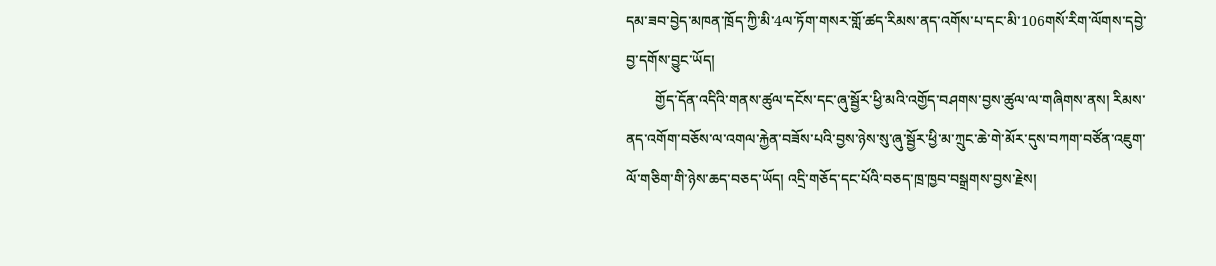དམ་ཟབ་བྱེད་མཁན་ཁྲོད་ཀྱི་མི་4ལ་ཏོག་གསར་གློ་ཚད་རིམས་ནད་འགོས་པ་དང་མི་106གསོ་རིག་ལོགས་དབྱེ་བྱ་དགོས་བྱུང་ཡོད།
        གྱོད་དོན་འདིའི་གནས་ཚུལ་དངོས་དང་ཞུ་སྦྱོར་ཕྱི་མའི་འགྱོད་བཤགས་བྱས་ཚུལ་ལ་གཞིགས་ནས། རིམས་ནད་འགོག་བཅོས་ལ་འགལ་རྐྱེན་བཟོས་པའི་བྱས་ཉེས་སུ་ཞུ་སྦྱོར་ཕྱི་མ་ཀྲུང་ཆེ་གེ་མོར་དུས་བཀག་བཙོན་འཇུག་ལོ་གཅིག་གི་ཉེས་ཆད་བཅད་ཡོད། འདྲི་གཅོད་དང་པོའི་བཅད་ཁྲ་ཁྱབ་བསྒྲགས་བྱས་རྗེས།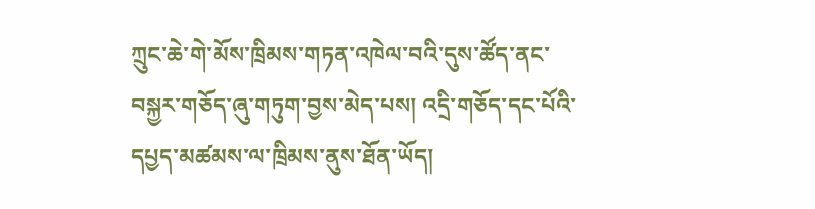ཀྲུང་ཆེ་གེ་མོས་ཁྲིམས་གཏན་འཁེལ་བའི་དུས་ཚོད་ནང་བསྐྱར་གཅོད་ཞུ་གཏུག་བྱས་མེད་པས། འདྲི་གཅོད་དང་པོའི་དཔྱད་མཚམས་ལ་ཁྲིམས་ནུས་ཐོན་ཡོད།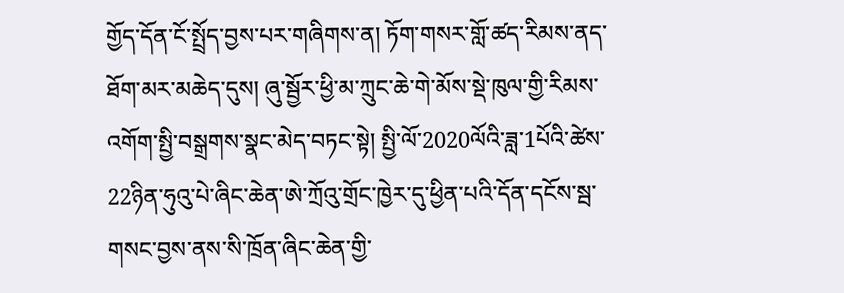གྱོད་དོན་ངོ་སྤྲོད་བྱས་པར་གཞིགས་ན། ཏོག་གསར་གློ་ཚད་རིམས་ནད་ཐོག་མར་མཆེད་དུས། ཞུ་སྦྱོར་ཕྱི་མ་ཀྲུང་ཆེ་གེ་མོས་སྡེ་ཁུལ་གྱི་རིམས་འགོག་སྤྱི་བསྒྲགས་སྣང་མེད་བཏང་སྟེ། སྤྱི་ལོ་2020ལོའི་ཟླ་1པོའི་ཚེས་22ཉིན་ཧུའུ་པེ་ཞིང་ཆེན་ཨེ་ཀྲོའུ་གྲོང་ཁྱེར་དུ་ཕྱིན་པའི་དོན་དངོས་སྦ་གསང་བྱས་ནས་སི་ཁྲོན་ཞིང་ཆེན་གྱི་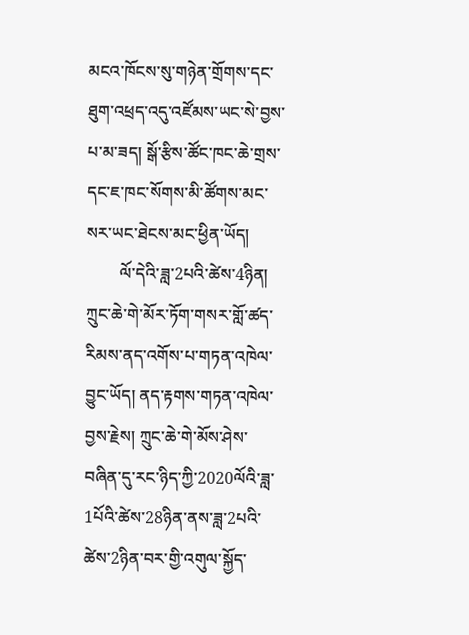མངའ་ཁོངས་སུ་གཉེན་གྲོགས་དང་ཐུག་འཕྲད་འདུ་འཛོམས་ཡང་སེ་བྱས་པ་མ་ཟད། སྒོ་རྩིས་ཚོང་ཁང་ཆེ་གྲས་དང་ཇ་ཁང་སོགས་མི་ཚོགས་མང་སར་ཡང་ཐེངས་མང་ཕྱིན་ཡོད།
        ལོ་དེའི་ཟླ་2པའི་ཚེས་4ཉིན། ཀྲུང་ཆེ་གེ་མོར་ཏོག་གསར་གློ་ཚད་རིམས་ནད་འགོས་པ་གཏན་འཁེལ་བྱུང་ཡོད། ནད་རྟགས་གཏན་འཁེལ་བྱས་རྗེས། ཀྲུང་ཆེ་གེ་མོས་ཤེས་བཞིན་དུ་རང་ཉིད་ཀྱི་2020ལོའི་ཟླ་1པོའི་ཚེས་28ཉིན་ནས་ཟླ་2པའི་ཚེས་2ཉིན་བར་གྱི་འགུལ་སྐྱོད་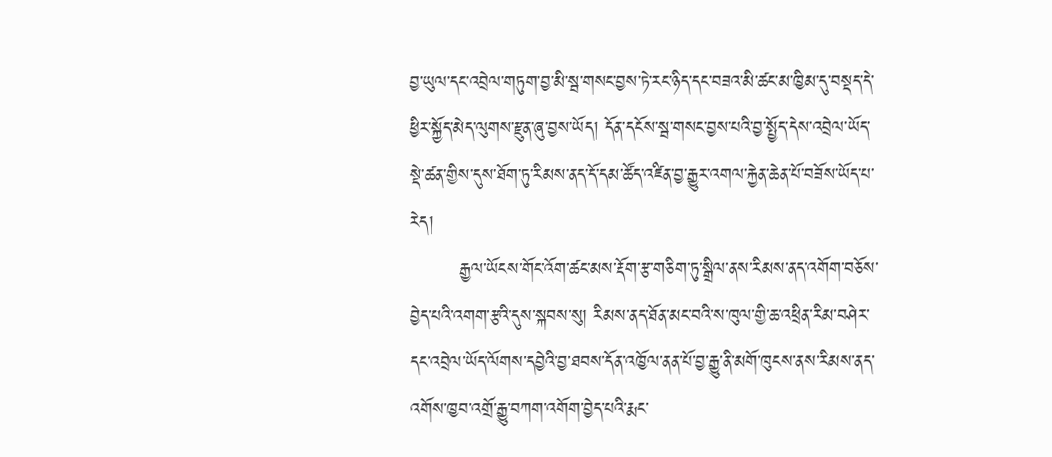བྱ་ཡུལ་དང་འབྲེལ་གཏུག་བྱ་མི་སྦ་གསང་བྱས་ཏེ་རང་ཉིད་དང་བཟའ་མི་ཚང་མ་ཁྱིམ་དུ་བསྡད་དེ་ཕྱིར་སྐྱོད་མེད་ལུགས་རྫུན་ཞུ་བྱས་ཡོད། དོན་དངོས་སྦ་གསང་བྱས་པའི་བྱ་སྤྱོད་དེས་འབྲེལ་ཡོད་སྡེ་ཚན་གྱིས་དུས་ཐོག་ཏུ་རིམས་ནད་དོ་དམ་ཚོད་འཛིན་བྱ་རྒྱུར་འགལ་རྐྱེན་ཆེན་པོ་བཟོས་ཡོད་པ་རེད།
        རྒྱལ་ཡོངས་གོང་འོག་ཚང་མས་རྡོག་རྩ་གཅིག་ཏུ་སྒྲིལ་ནས་རིམས་ནད་འགོག་བཅོས་བྱེད་པའི་འགག་རྩའི་དུས་སྐབས་སུ། རིམས་ནད་ཐོན་མང་བའི་ས་ཁུལ་གྱི་ཆ་འཕྲིན་རིམ་བཤེར་དང་འབྲེལ་ཡོད་ལོགས་དབྱེའི་བྱ་ཐབས་དོན་འཁྱོལ་ནན་པོ་བྱ་རྒྱུ་ནི་མགོ་ཁུངས་ནས་རིམས་ནད་འགོས་ཁྱབ་འགྲོ་རྒྱུ་བཀག་འགོག་བྱེད་པའི་རྨང་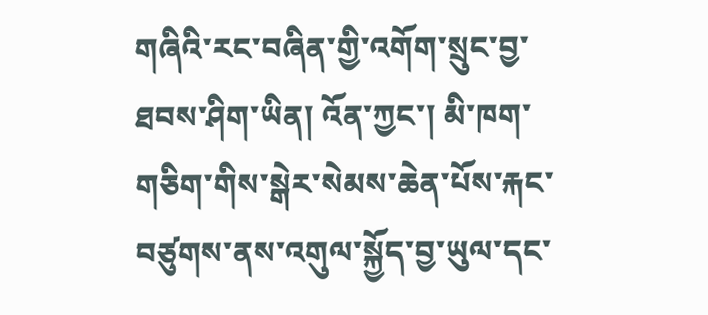གཞིའི་རང་བཞིན་གྱི་འགོག་སྲུང་བྱ་ཐབས་ཤིག་ཡིན། འོན་ཀྱང་། མི་ཁག་གཅིག་གིས་སྒེར་སེམས་ཆེན་པོས་རྐང་བཙུགས་ནས་འགུལ་སྐྱོད་བྱ་ཡུལ་དང་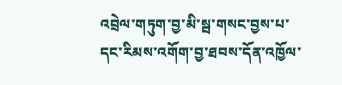འབྲེལ་གཏུག་བྱ་མི་སྦ་གསང་བྱས་པ་དང་རིམས་འགོག་བྱ་ཐབས་དོན་འཁྱོལ་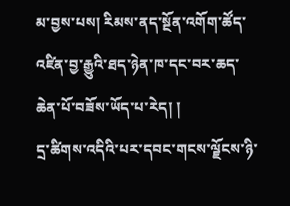མ་བྱས་པས། རིམས་ནད་སྔོན་འགོག་ཚོད་འཛིན་བྱ་རྒྱུའི་ཐད་ཉེན་ཁ་དང་བར་ཆད་ཆེན་པོ་བཟོས་ཡོད་པ་རེད། །
དྲ་ཚིགས་འདིའི་པར་དབང་གངས་ལྗོངས་ཉི་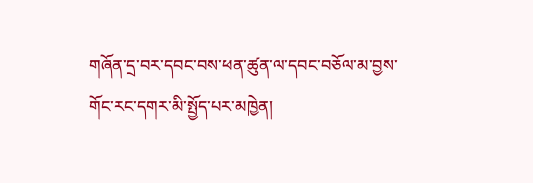གཞོན་དྲ་བར་དབང་བས་ཕན་ཚུན་ལ་དབང་བཅོལ་མ་བྱས་གོང་རང་དགར་མི་སྤྱོད་པར་མཁྱེན།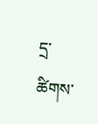དྲ་ཚིགས་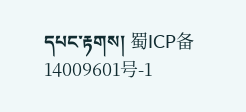དཔང་རྟགས། 蜀ICP备14009601号-1